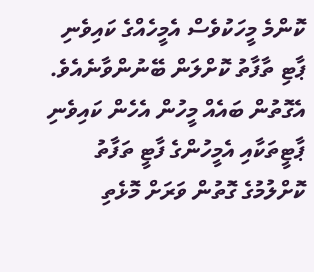ކޮންމެ މީހަކުވެސް އެމީހެއްގެ ކައިވެނި ޕާޓި ތާފާތު ކޮށްލަން ބޭނުންވާނެއެވެ. އެގޮތުން ބައެއް މީހުން އެހެން ކައިވެނި ޕާޓީތަކާއި އެމީހުންގެ ފާޓީ ތަފާތު ކޮށްލުމުގެ ގޮތުން ވަރަށް މޮޅެތި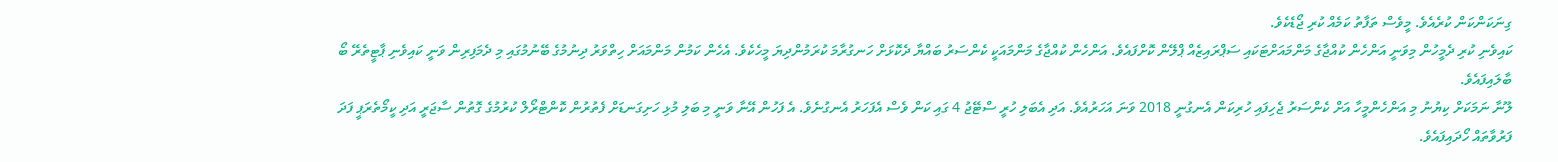ގިނަކަންކަން ކުރެއެވެ. މީވެސް ތަފާތު ކަމެއް ކުރި ޖޯޑެކެވެ.
ކައިވެނި ކުރި ދެމީހުން މިވަނީ އަންހެން ކުއްޖާގެ މަންމައަށްޓަކައި ސަޕްރައިޒެއް ޕްލޭން ކޮށްފައެވެ. އަންހެން ކުއްޖާގެ މަންމައަކީ ކެންސަރު ބައްޔާ ދެކޮޅަށް ހަނގުރާމަ ކުރަމުންދިޔަ މީހެކެވެ. އެހެން ކަމުން މަންމައަށް ހިތްވަރު ދިނުމުގެ ބޭނުމުގައި މި ދެމަފިރިން ވަނީ ކައިވެނި ޕާޓީތެރޭ ބޯ ބާލައިފައެވެ.
ލޫނާ ނަމަކަށް ކިޔުނު މި އަންހެންމީހާ އަށް ކެންސަރު ޖެހިފައި ހުރިކަން އެނގުނީ 2018 ވަނަ އަހަރުއެވެ. އަދި އެބަލި ހުރީ ސްޓޭޖު 4 ގައި ކަން ވެސް އެފަހަރު އެނގުނެވެ. އެ ފަހުން އޭނާ ވަނީ މި ބަލި މުޅި ހަށިގަނޑަށް ފެތުރުން ކޮންޓްރޯލް ކުރުމުގެ ގޮތުން ސާޖަރީ އަދި ކީމޯތެރަޕީ ފަދަ ފަރުވާތައް ހޯދައިފައެވެ.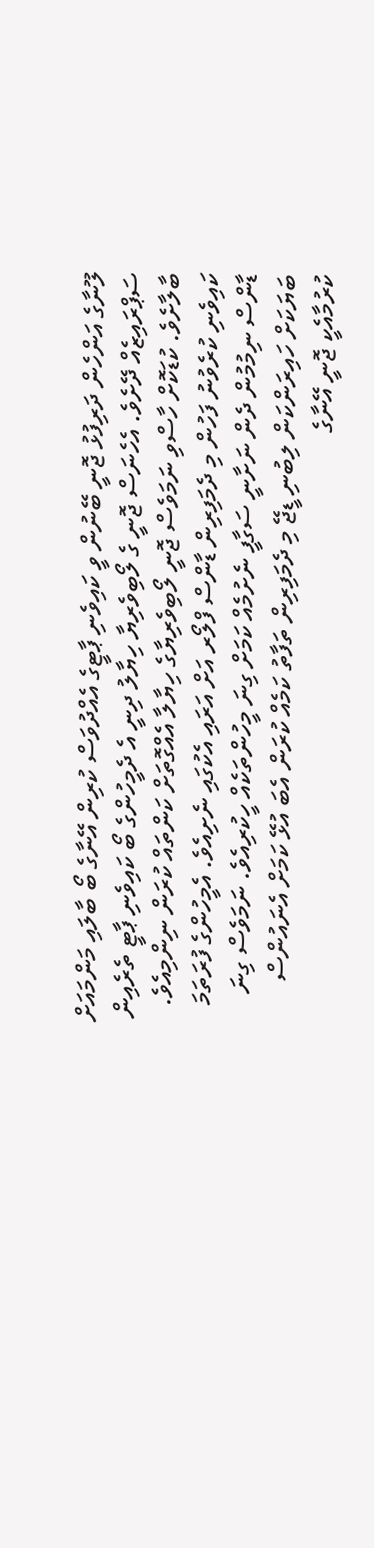ލޫނާގެ އަންހެން ދަރިފުޅު ޖޮނީ ބޭނުން ވީ ކައިވެނި ޕާޓީގެ އެއްދުވަސް ކުރިން އޭނާގެ ބޯ ބާލައި މަންމައަށް ސަޕްރައިޒެއް ދޭށެވެ. އެހެނަސް ޖޮނީ ގެ ލޯބިވެރިޔާ ހިޔާލު ދިނީ އެ ދެމީހުންގެ ބޯ ކައިވެނި ޕާޓީ ތެރެއިން ބާލާށެވެ. ކުޑަކޮށް ހާސްވި ނަމަވެސް ޖޮނީ ލޯބިވެރިޔާގެ ހިޔާލާ އެއްގޮތަށް ކަންތައް ކުރަން ނިންމިއެވެ.
ކައިވެނި ކުރެވުނު ފަހުން މި ދެމަފިރިން ޑާންސް ފްލޯރ އަށް އަރައި އެކުގައި ނެށިއެވެ. އެމީހުންގެ ފުރަތަމަ ޑާންސް ނިމުމުން ދެން ނަށާނީ ސަގާފީ ނެށުމެއް ކަމަށް ގިނަ މީހުންތަކެއް ހީކުރިއެވެ. ނަމަވެސް ގިނަ ބަޔަކަށް ހައިރަންކަން ލިބުނި ޑީޖޭ މި ދެމަފިރިން ތަފާތު ކަމެއް ކުރަން އެބަ އުޅޭ ކަމަށް އެނައުންސް ކުރުމާއެކީ ޖޮނީ އޭނާގެ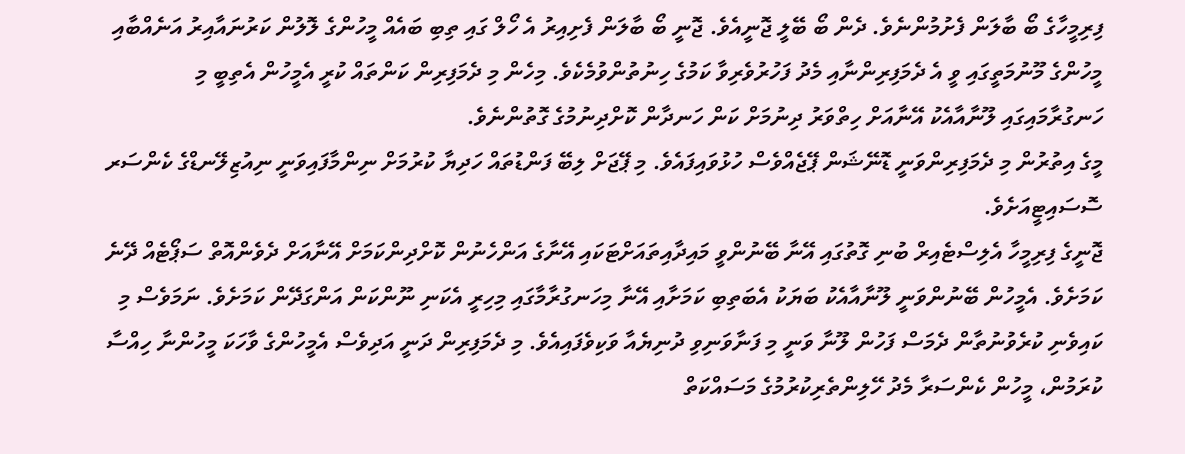ފިރިމީހާގެ ބޯ ބާލަން ފެށުމުންނެވެ. ދެން ބޯ ބޭލީ ޖޮނީއެވެ. ޖޮނީ ބޯ ބާލަން ފެށިއިރު އެ ހޯލް ގައި ތިބި ބައެއް މީހުންގެ ލޮލުން ކަރުނައާއިރު އަނެއްބާއި މީހުންގެ މޫނުމަތީގައި ވީ އެ ދެމަފިރިންނާއި މެދު ފަހުރުވެރިވާ ކަމުގެ ހިނުތުންވުމެކެވެ. މިހެން މި ދެމަފިރިން ކަންތައް ކުރީ އެމީހުން އެތިބީ މި ހަނގުރާމައިގައި ލޫނާއާއެކު އޭނާއަށް ހިތްވަރު ދިނުމަށް ކަން ހަނދާން ކޮށްދިނުމުގެ ގޮތުންނެވެ.
މީގެ އިތުރުން މި ދެމަފިރިންވަނީ ޑޮނޭޝަން ޕޭޖެއްވެސް ހުޅުވައިފައެވެ. މި ޕޭޖަށް ލިބޭ ފަންޑުތައް ހަދިޔާ ކުރުމަށް ނިންމާފައިވަނީ ނިއުޒިލޭނޑްގެ ކެންސަރ ސޮސައިޓީއަށެވެ.
ޖޮނީގެ ފިރިމީހާ އެލިސްޓެއިރް ބުނި ގޮތުގައި އޭނާ ބޭނުންވީ މައިދާއިތައަށްޓަކައި އޭނާގެ އަންހެނުން ކޮށްދިންކަމަށް އޭނާއަށް ދެވެންއޮތް ސަޕޯޓެއް ދޭނެ ކަމަށެވެ. އެމީހުން ބޭނުންވަނީ ލޫނާއާއެކު ބަޔަކު އެބަތިބި ކަމަށާއި އޭނާ މިހަނގުރާމާގައި މިހިރީ އެކަނި ނޫންކަން އަންގަދޭން ކަމަށެވެ. ނަމަވެސް މި ކައިވެނި ކުރެވުނުތާން ދެމަސް ފަހުން ލޫނާ ވަނީ މި ފަނާވަނިވި ދުނިޔެއާ ވަކިވެފައިއެވެ. މި ދެމަފިރިން ދަނީ އަދިވެސް އެމީހުންގެ ވާހަކަ މީހުންނާ ހިއްސާ ކުރަމުން، މީހުން ކެންސަރާ މެދު ހޭލިންތެރިކުރުމުގެ މަސައްކަތް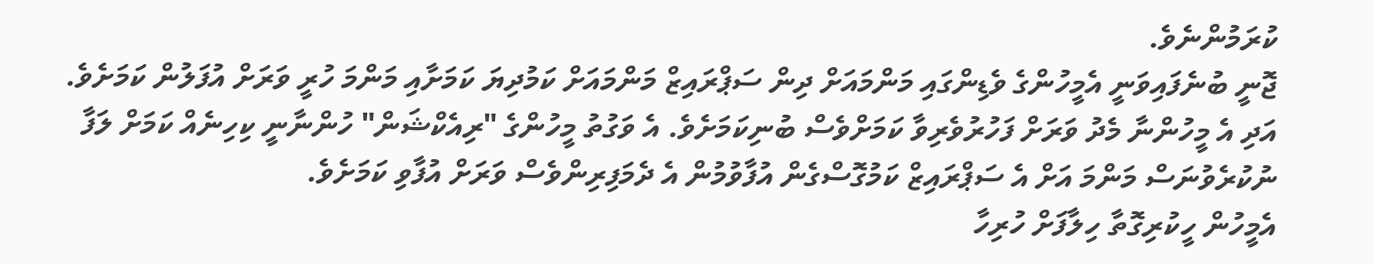ކުރަމުންނެވެ.
ޖޮނީ ބުނެފައިވަނީ އެމީހުންގެ ވެޑިންގައި މަންމައަށް ދިން ސަޕްރައިޒް މަންމައަށް ކަމުދިޔަ ކަމަށާއި މަންމަ ހުރީ ވަރަށް އުފަލުން ކަމަށެވެ. އަދި އެ މީހުންނާ މެދު ވަރަށް ފަހުރުވެރިވާ ކަމަށްވެސް ބުނިކަމަށެވެ. އެ ވަގުތު މީހުންގެ "ރިއެކްޝަން" ހުންނާނީ ކިހިނެއް ކަމަށް ލަފާ ނުކުރެވުނަސް މަންމަ އަށް އެ ސަޕްރައިޒް ކަމުގޮސްގެން އުފާވުމުން އެ ދެމަފިރިންވެސް ވަރަށް އުފާވި ކަމަށެވެ.
އެމީހުން ހީކުރިގޮތާ ހިލާފަށް ހުރިހާ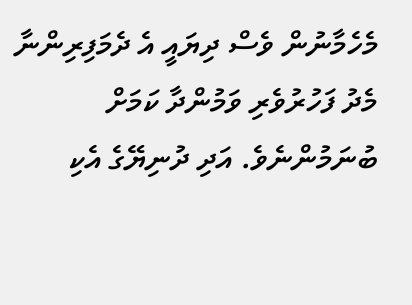މެހެމާނުން ވެސް ދިޔައީ އެ ދެމަފިރިންނާ މެދު ފަހުރުވެރި ވަމުންދާ ކަމަށް ބުނަމުންނެވެ. އަދި ދުނިޔޭގެ އެކި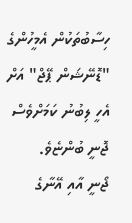ހިސާބުތަކުން އެމީހުންގެ "ޑޮނޭޝަން ޕޭޖް" އަށް އެހީ ލިބުނު ކަމަށްވެސް ޖޮނީ ބުންޏެވެ.
ޖޯނީ އާއި އޭނާގެ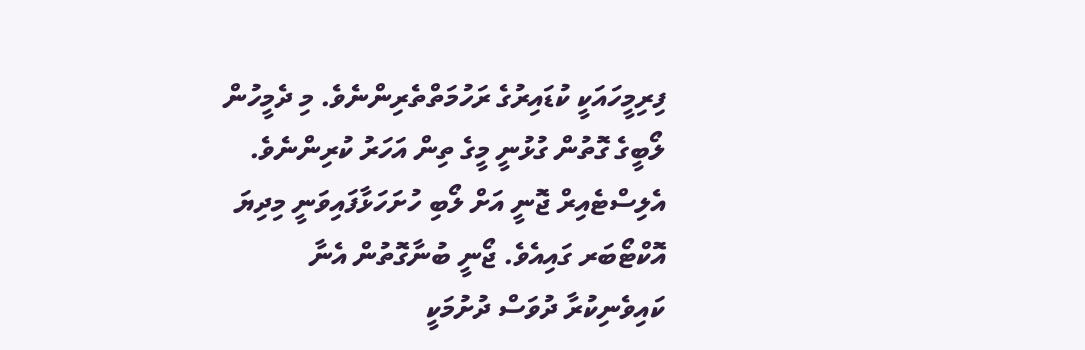ފިރިމީހައަކީ ކުޑައިރުގެ ރަހުމަތްތެރިންނެވެ. މި ދެމީހުން ލޯބީގެ ގޮތުން ގުޅުނީ މީގެ ތިން އަހަރު ކުރިންނެވެ. އެލިސްޓެއިރް ޖޮނީ އަށް ލޯބި ހުށަހަޅާފައިވަނީ މިދިޔަ އޮކްޓޯބަރ ގައިއެވެ. ޖޯނީ ބުނާގޮތުން އެނާ ކައިވެނިކުރާ ދުވަސް ދުށުމަކީ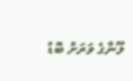ލޫނާގެ ވަރަށް ބޮޑު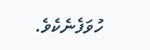ހުވަފެނެކެވެ.